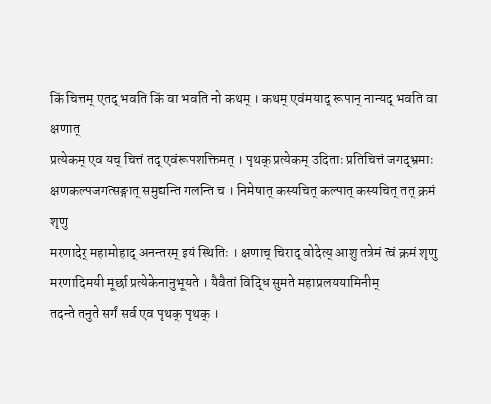किं चित्तम् एतद् भवति किं वा भवति नो कथम् । कथम् एवंमयाद् रूपान् नान्यद् भवति वा क्षणात्
प्रत्येकम् एव यच् चित्तं तद् एवंरूपशक्तिमत् । पृथक् प्रत्येकम् उदिताः प्रतिचित्तं जगद्भ्रमाः
क्षणकल्पजगत्सङ्गात् समुद्यन्ति गलन्ति च । निमेषात् कस्यचित् कल्पात् कस्यचित् तत् क्रमं शृणु
मरणादेर् महामोहाद् अनन्तरम् इयं स्थितिः । क्षणाच् चिराद् वोदेत्य् आशु तत्रेमं त्वं क्रमं शृणु
मरणादिमयी मूर्छा प्रत्येकेनानुभूयते । यैवैतां विद्धि सुमते महाप्रलययामिनीम्
तदन्ते तनुते सर्गं सर्व एव पृथक् पृथक् ।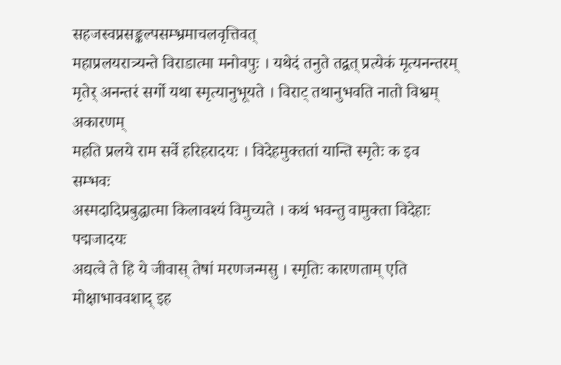सहजस्वप्नसङ्कल्पसम्भ्रमाचलवृत्तिवत्
महाप्रलयरात्र्यन्ते विराडात्मा मनोवपुः । यथेदं तनुते तद्वत् प्रत्येकं मृत्यनन्तरम्
मृतेर् अनन्तरं सर्गो यथा स्मृत्यानुभूयते । विराट् तथानुभवति नातो विश्वम् अकारणम्
महति प्रलये राम सर्वे हरिहरादयः । विदेहमुक्ततां यान्ति स्मृतेः क इव सम्भवः
अस्मदादिप्रबुद्धात्मा किलावश्यं विमुच्यते । कथं भवन्तु वामुक्ता विदेहाः पद्मजादयः
अद्यत्वे ते हि ये जीवास् तेषां मरणजन्मसु । स्मृतिः कारणताम् एति मोक्षाभाववशाद् इह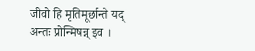जीवो हि मृतिमूर्छान्ते यद् अन्तः प्रोन्मिषन्न् इव ।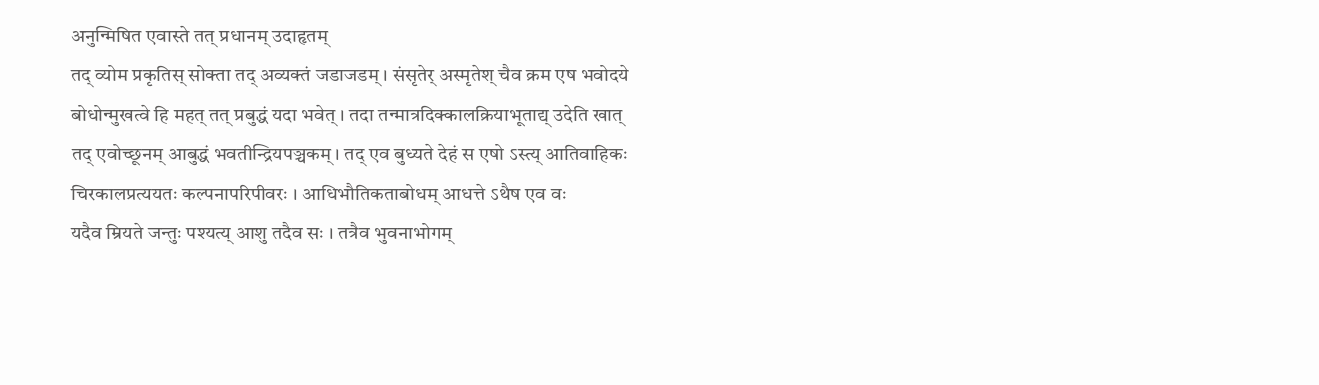अनुन्मिषित एवास्ते तत् प्रधानम् उदाहृतम्
तद् व्योम प्रकृतिस् सोक्ता तद् अव्यक्तं जडाजडम् । संसृतेर् अस्मृतेश् चैव क्रम एष भवोदये
बोधोन्मुखत्वे हि महत् तत् प्रबुद्धं यदा भवेत् । तदा तन्मात्रदिक्कालक्रियाभूताद्य् उदेति खात्
तद् एवोच्छूनम् आबुद्धं भवतीन्द्रियपञ्चकम्। तद् एव बुध्यते देहं स एषो ऽस्त्य् आतिवाहिकः
चिरकालप्रत्ययतः कल्पनापरिपीवरः । आधिभौतिकताबोधम् आधत्ते ऽथैष एव वः
यदैव म्रियते जन्तुः पश्यत्य् आशु तदैव सः । तत्रैव भुवनाभोगम्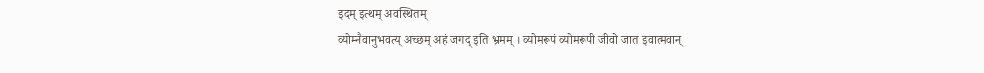इदम् इत्थम् अवस्थितम्
व्योम्नैवानुभवत्य् अच्छम् अहं जगद् इति भ्रमम् । व्योमरूपं व्योमरूपी जीवो जात इवात्मवान्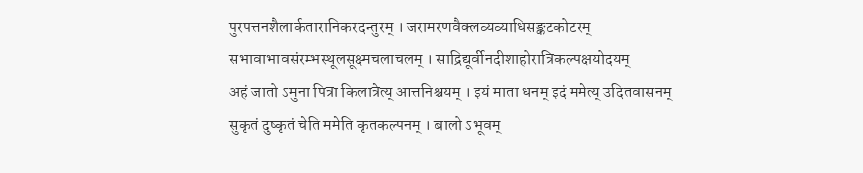पुरपत्तनशैलार्कतारानिकरदन्तुरम् । जरामरणवैक्लव्यव्याधिसङ्कटकोटरम्
सभावाभावसंरम्भस्थूलसूक्ष्मचलाचलम् । साद्रिद्यूर्वीनदीशाहोरात्रिकल्पक्षयोदयम्
अहं जातो ऽमुना पित्रा किलात्रेत्य् आत्तनिश्चयम् । इयं माता धनम् इदं ममेत्य् उदितवासनम्
सुकृतं दुष्कृतं चेति ममेति कृतकल्पनम् । बालो ऽभूवम्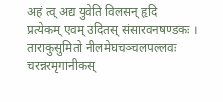अहं त्व् अद्य युवेति विलसन् हृदि
प्रत्येकम् एवम् उदितस् संसारवनषण्डकः । ताराकुसुमितो नीलमेघचञ्चलपल्लवः
चरन्नरमृगानीकस्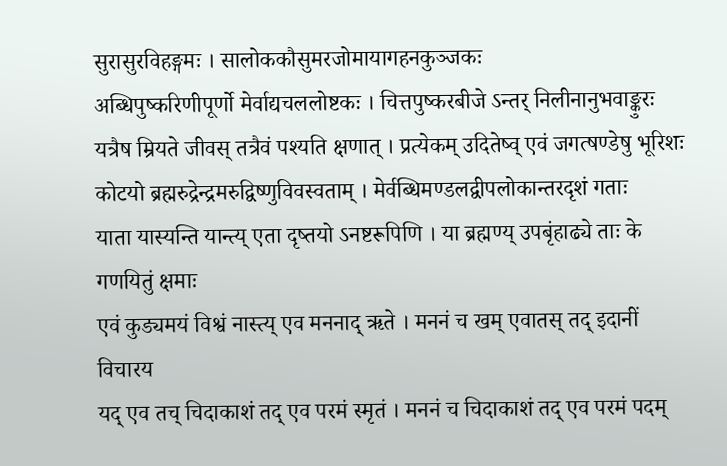सुरासुरविहङ्गमः । सालोककौसुमरजोमायागहनकुञ्जकः
अब्धिपुष्करिणीपूर्णो मेर्वाद्यचललोष्टकः । चित्तपुष्करबीजे ऽन्तर् निलीनानुभवाङ्कुरः
यत्रैष म्रियते जीवस् तत्रैवं पश्यति क्षणात् । प्रत्येकम् उदितेष्व् एवं जगत्षण्डेषु भूरिशः
कोटयो ब्रह्मरुद्रेन्द्रमरुद्विष्णुविवस्वताम् । मेर्वब्धिमण्डलद्वीपलोकान्तरदृशं गताः
याता यास्यन्ति यान्त्य् एता दृष्तयो ऽनष्टरूपिणि । या ब्रह्मण्य् उपबृंहाढ्ये ताः के गणयितुं क्षमाः
एवं कुड्यमयं विश्वं नास्त्य् एव मननाद् ऋते । मननं च खम् एवातस् तद् इदानीं विचारय
यद् एव तच् चिदाकाशं तद् एव परमं स्मृतं । मननं च चिदाकाशं तद् एव परमं पदम्